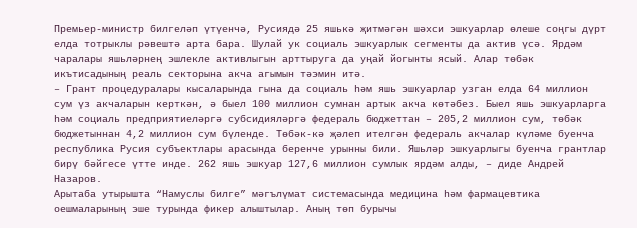Премьер-министр билгеләп үтүенчә, Русиядә 25 яшькә җитмәгән шәхси эшкуарлар өлеше соңгы дүрт елда тотрыклы рәвештә арта бара. Шулай ук социаль эшкуарлык сегменты да актив үсә. Ярдәм чаралары яшьләрнең эшлекле активлыгын арттыруга да уңай йогынты ясый. Алар төбәк икътисадының реаль секторына акча агымын тәэмин итә.
– Грант процедуралары кысаларында гына да социаль һәм яшь эшкуарлар узган елда 64 миллион сум үз акчаларын керткән, ә быел 100 миллион сумнан артык акча көтәбез. Быел яшь эшкуарларга һәм социаль предприятиеләргә субсидияләргә федераль бюджеттан – 205,2 миллион сум, төбәк бюджетыннан 4,2 миллион сум бүленде. Төбәк-кә җәлеп ителгән федераль акчалар күләме буенча республика Русия субъектлары арасында беренче урынны били. Яшьләр эшкуарлыгы буенча грантлар бирү бәйгесе үтте инде. 262 яшь эшкуар 127,6 миллион сумлык ярдәм алды, – диде Андрей Назаров.
Арытаба утырышта “Намуслы билге” мәгълүмат системасында медицина һәм фармацевтика оешмаларының эше турында фикер алыштылар. Аның төп бурычы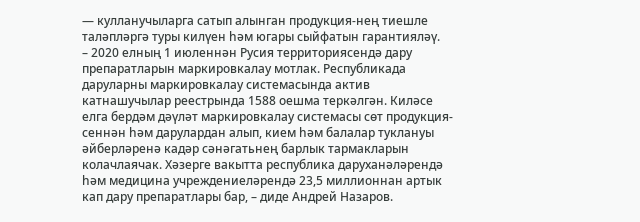— кулланучыларга сатып алынган продукция-нең тиешле таләпләргә туры килүен һәм югары сыйфатын гарантияләү.
– 2020 елның 1 июленнән Русия территориясендә дару препаратларын маркировкалау мотлак. Республикада даруларны маркировкалау системасында актив катнашучылар реестрында 1588 оешма теркәлгән. Киләсе елга бердәм дәүләт маркировкалау системасы сөт продукция-сеннән һәм дарулардан алып, кием һәм балалар туклануы әйберләренә кадәр сәнәгатьнең барлык тармакларын колачлаячак. Хәзерге вакытта республика даруханәләрендә һәм медицина учреждениеләрендә 23,5 миллионнан артык кап дару препаратлары бар, – диде Андрей Назаров.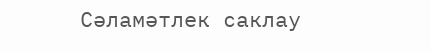Сәламәтлек саклау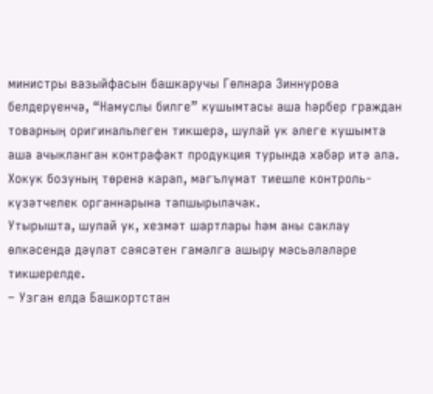министры вазыйфасын башкаручы Гөлнара Зиннурова белдерүенчә, “Намуслы билге” кушымтасы аша һәрбер граждан товарның оригинальлеген тикшерә, шулай ук әлеге кушымта аша ачыкланган контрафакт продукция турында хәбәр итә ала. Хокук бозуның төренә карап, мәгълүмат тиешле контроль-күзәтчелек органнарына тапшырылачак.
Утырышта, шулай ук, хезмәт шартлары һәм аны саклау өлкәсендә дәүләт сәясәтен гамәлгә ашыру мәсьәләләре тикшерелде.
– Узган елда Башкортстан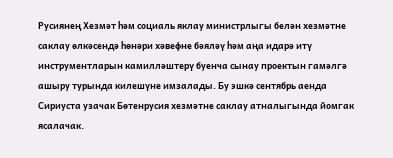Русиянең Хезмәт һәм социаль яклау министрлыгы белән хезмәтне саклау өлкәсендә һөнәри хәвефне бәяләү һәм аңа идарә итү инструментларын камилләштерү буенча сынау проектын гамәлгә ашыру турында килешүне имзалады. Бу эшкә сентябрь аенда Сириуста узачак Бөтенрусия хезмәтне саклау атналыгында йомгак ясалачак.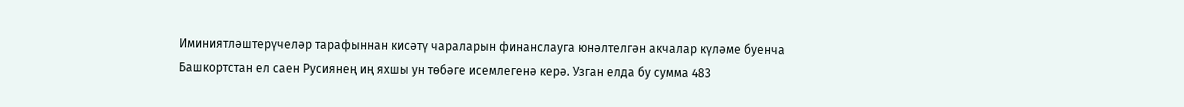Иминиятләштерүчеләр тарафыннан кисәтү чараларын финанслауга юнәлтелгән акчалар күләме буенча Башкортстан ел саен Русиянең иң яхшы ун төбәге исемлегенә керә. Узган елда бу сумма 483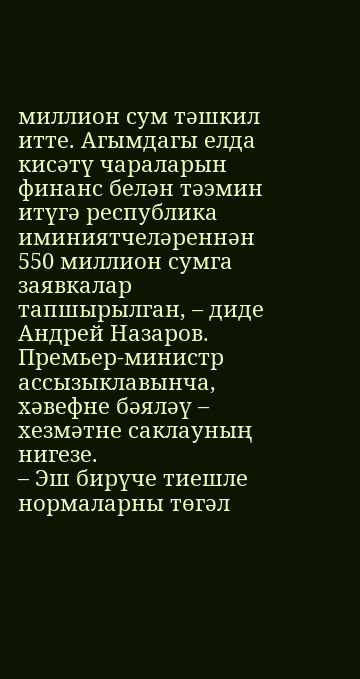миллион сум тәшкил итте. Агымдагы елда кисәтү чараларын финанс белән тәэмин итүгә республика иминиятчеләреннән 550 миллион сумга заявкалар тапшырылган, – диде Андрей Назаров.
Премьер-министр ассызыклавынча, хәвефне бәяләү – хезмәтне саклауның нигезе.
– Эш бирүче тиешле нормаларны төгәл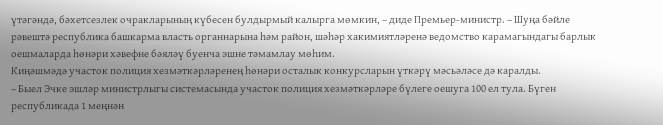үтәгәндә, бәхетсезлек очракларының күбесен булдырмый калырга мөмкин, – диде Премьер-министр. – Шуңа бәйле рәвештә республика башкарма власть органнарына һәм район, шәһәр хакимиятләренә ведомство карамагындагы барлык оешмаларда һөнәри хәвефне бәяләү буенча эшне тәмамлау мөһим.
Киңәшмәдә участок полиция хезмәткәрләренең һөнәри осталык конкурсларын үткәрү мәсьәләсе дә каралды.
– Быел Эчке эшләр министрлыгы системасында участок полиция хезмәткәрләре бүлеге оешуга 100 ел тула. Бүген республикада 1 меңнән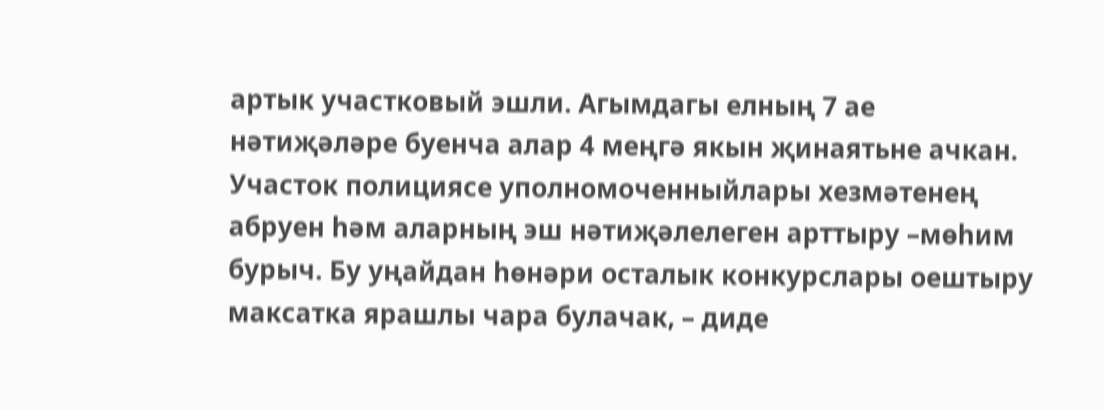артык участковый эшли. Агымдагы елның 7 ае нәтиҗәләре буенча алар 4 меңгә якын җинаятьне ачкан. Участок полициясе уполномоченныйлары хезмәтенең абруен һәм аларның эш нәтиҗәлелеген арттыру –мөһим бурыч. Бу уңайдан һөнәри осталык конкурслары оештыру максатка ярашлы чара булачак, – диде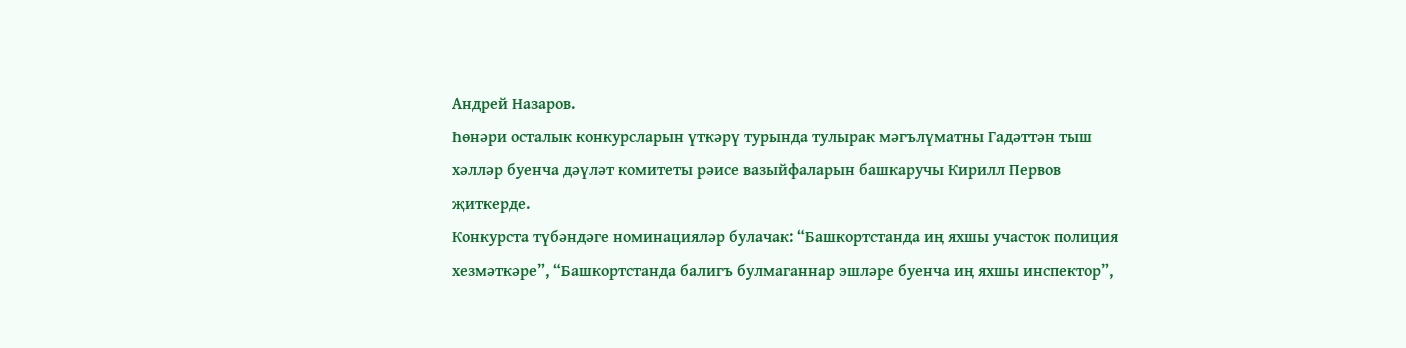Андрей Назаров.
Һөнәри осталык конкурсларын үткәрү турында тулырак мәгълүматны Гадәттән тыш хәлләр буенча дәүләт комитеты рәисе вазыйфаларын башкаручы Кирилл Первов җиткерде.
Конкурста түбәндәге номинацияләр булачак: “Башкортстанда иң яхшы участок полиция хезмәткәре”, “Башкортстанда балигъ булмаганнар эшләре буенча иң яхшы инспектор”,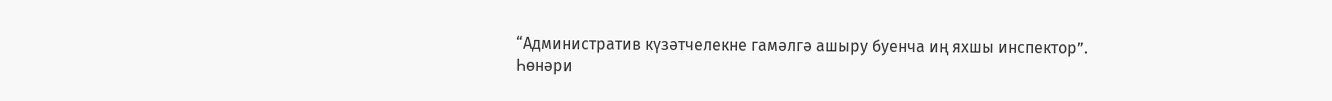“Административ күзәтчелекне гамәлгә ашыру буенча иң яхшы инспектор”.
Һөнәри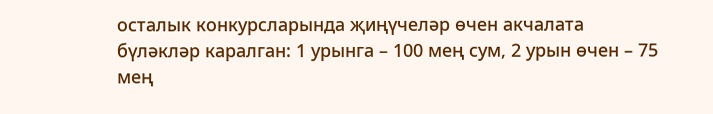осталык конкурсларында җиңүчеләр өчен акчалата бүләкләр каралган: 1 урынга – 100 мең сум, 2 урын өчен – 75 мең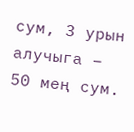сум, 3 урын алучыга – 50 мең сум.